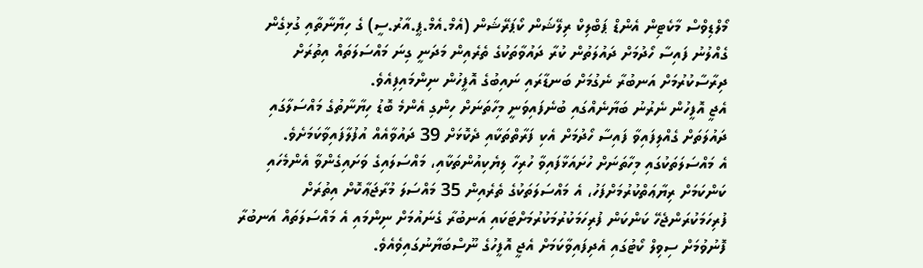މޯލްޑިވްސް މާކެޓިން އެންޑް ޕަބްލިކް ރިލޭޝަން ކޯޕަރޭޝަން (އެމް.އެމް.ޕީ.އާރު.ސީ) ގެ ހިޔާނާތާއި ގުޅިގެން ގެއްލުނު ފައިސާ ހޯދުމަށް ދައުލަތުން ކުރާ ދައުވާތަކުގެ ތެރެއިން މަދަނީ ގިނަ މައްސަލަތައް އިތުރަށް ދިރާސާކުރުމަށް އަނބުރާ ނެގުމަށް ބަނޑާރައި ނައިބުގެ އޮފީހުން ނިންމައިފިއެވެ.
އެޖީ އޮފީހުން ނެރުނު ބަޔާނެއްގައި ބުނެފައިވަނީ މިހާތަނަށް ހިންގި އެންމެ ބޮޑު ހިޔާނާތުގެ މައްސަލާގައި ދައުލަތަށް ގެއްލިފައިވާ ފައިސާ ހޯދުމަށް އެކި ފަރާތްތަކާއި ދެކޮޅަށް 39 ދައުވާއެއް އުފުލާފައިވާކަމަށެވެ.
އެ މައްސަލަތަކުގައި މިހާތަނަށް ހުށައަޅާފައިވާ ހުރިހާ ލިޔެކިއުންތަކާއި، މައްސަލައިގެ ވަށައިގެންވާ އެންމެހައި ކަންކަމަށް ރިޔާޢަތްކުރުމަށްފަހު، އެ މައްސަލަތަކުގެ ތެރެއިން 35 މައްސަލަ މުރާޖަޢާކޮށް އިތުރަށް ފުރިހަމަކުރަންޖެހޭ ކަންކަން ފުރިހަމަކުރުމަކުރުމަށްޓަކައި އަނބުރާ ގެނައުމަށް ނިންމައި އެ މައްސަލަތައް އަނބުރާ ފޮނުވުމަށް ސިވިލް ކޯޓުގައި އެދިފައިވާކަމަށް އެޖީ އޮފީހުގެ ނޫސްބަޔާނުގައިވެއެވެ.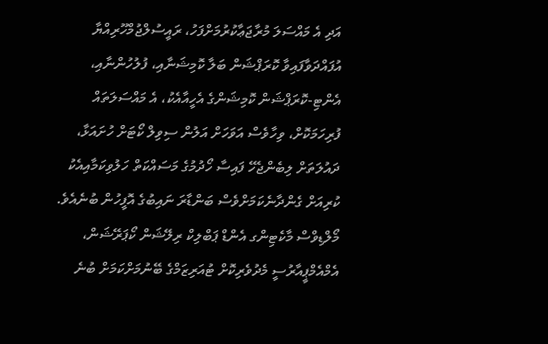އަދި އެ މައްސަލަ މުރާޖަޢާކުރުމަށްފަހު، ރައީސުލްޖުމްހޫރިއްޔާ އުފައްދަވާފައިވާ ކޮރަޕްޝަން ބަލާ ކޮމިޝަނާއި، ފުލުހުންނާއި، އެންޓި-ކޮރަޕްޝަން ކޮމިޝަންގެ އެހީއާއެކު، އެ މައްސަލަތައް ފުރިހަމަކޮށް، ވިހާވެސް އަވަހަށް އަލުން ސިވިލް ކޯޓަށް ހުށައަޅާ، ދައުލަތަށް ލިބެންޖެހޭ ފައިސާ ހޯދުމުގެ މަސައްކަތް ހަލުވިކަމާއިއެކު ކުރިއަށް ގެންދާނެކަމަށްވެސް ބަންޑާރަ ނައިބުގެ އޮފީހުން ބުނެއެވެ.
މޯލްޑިވްސް މާކެޓިންގ އެންޑް ޕަބްލިކް ރިލޭޝަން ކޯޕަރޭޝަން، އެމްއެމްޕީއާރުސީ މެދުވެރިކޮށް ޓުއަރިޒަމްގެ ބޭނުމަށްކަމަށް ބުނެ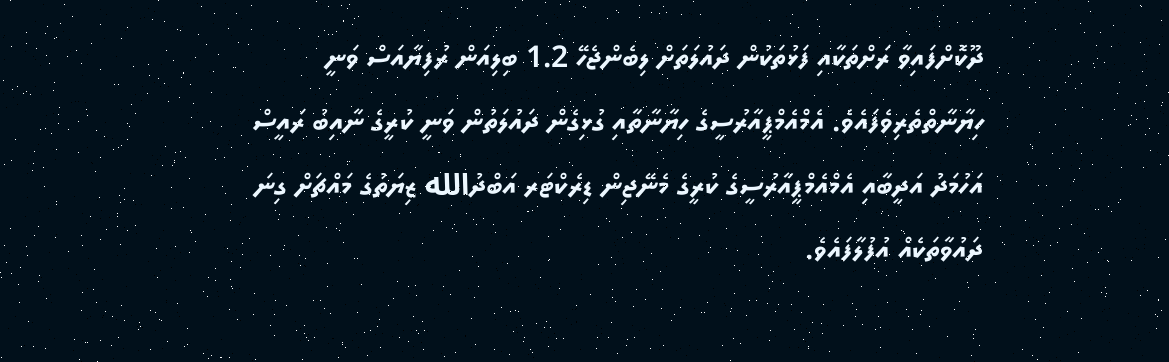ދޫކޮށްފައިވާ ރަށްތަކާއި ފަޅުތަކުން ދައުލަތަށް ލިބެންޖެހޭ 1.2 ބިލިއަން ރުފިޔާއަސް ވަނީ ހިޔާނާތްތެރިވެފައެވެ. އެމްއެމްޕީއާރުސީގެ ހިޔާނާތާއި ގުޅިގެން ދައުލަތުން ވަނީ ކުރީގެ ނާއިބު ރައީސް އަހުމަދު އަދީބާއި އެމްއެމްޕީއާރުސީގެ ކުރީގެ މެނޭޖިން ޑިރެކްޓަރ އަބްދުالله ޒިޔަތުގެ މައްޗަށް ގިނަ ދައުވާތަކެއް އުފުލާފައެވެ.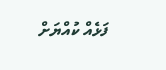ފަޅެއް ކުއްޔަށް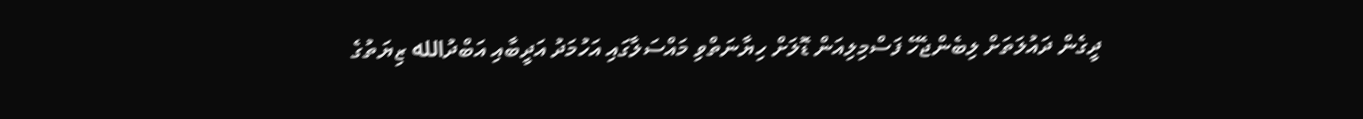ދީގެން ދައުލަތަށް ލިބެންޖެހޭ ފަސްމިލިއަން ޑޮލަށް ހިޔާނަތްވި މައްސަލާގައި އަހުމަދު އަދީބާއި އަބްދުالله ޒިޔަތުގެ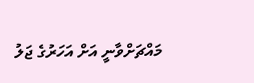މައްޗަށްވާނީ އަށް އަހަރުގެ ޖަލު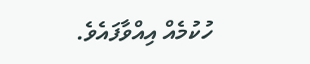ހުކުމެއް އިއްވާފައެވެ.